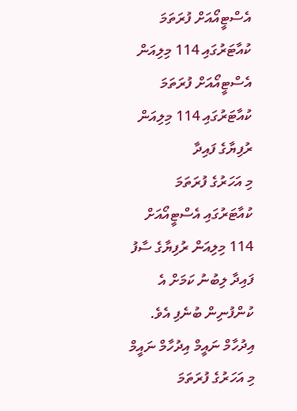އެސްޓީއޯއަށް ފުރަތަމަ ކުއާޓަރުގައި 114 މިލިއަން
އެސްޓީއޯއަށް ފުރަތަމަ ކުއާޓަރުގައި 114 މިލިއަން ރުފިޔާގެ ފައިދާ
މި އަހަރުގެ ފުރަތަމަ ކުއާޓަރުގައި އެސްޓީއޯއަށް 114 މިލިއަން ރުފިޔާގެ ސާފު ފައިދާ ލިބުނު ކަމަށް އެ ކުންފުނިން ބުނެފި އެވެ.
އިދުހާމް ނައީމް އިދުހާމް ނައީމް
މި އަހަރުގެ ފުރަތަމަ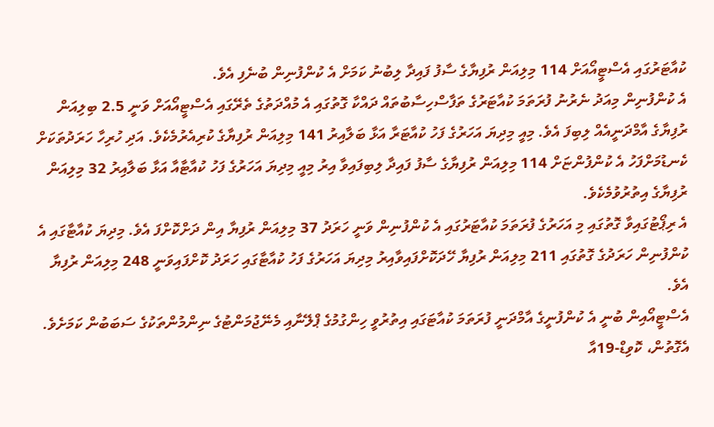ކުއާޓަރުގައި އެސްޓީއޯއަށް 114 މިލިއަން ރުފިޔާގެ ސާފު ފައިދާ ލިބުނު ކަމަށް އެ ކުންފުނިން ބުނެފި އެވެ.
އެ ކުންފުނިން މިއަދު ނެރުނު ފުރަތަމަ ކުއާޓަރުގެ ތަފާސްހިސާބުތައް ދައްކާ ގޮތުގައި އެ މުއްދަތުގެ ތެރޭގައި އެސްޓީއޯއަށް ވަނީ 2.5 ބިލިއަން ރުފިޔާގެ އާމްދަނީއެއް ލިބިފަ އެވެ. މިއީ މިދިޔަ އަހަރުގެ ފަހު ކުއާޓަރާ އަޅާ ބަލާއިރު 141 މިލިއަން ރުފިޔާގެ ކުރިއެރުމެކެވެ. އަދި ހުރިހާ ހަރަދުތަކަށް ކެނޑުމަށްފަހު އެ ކުންފުންޏަށް 114 މިލިއަން ރުފިޔާގެ ސާފު ފައިދާ ލިބިފައިވާ އިރު މިއީ މިދިޔަ އަހަރުގެ ފަހު ކުއާޓާއާ އަޅާ ބަލާއިރު 32 މިލިއަން ރުފިޔާގެ އިތުރުވުމެކެވެ.
އެ ރިޕޯޓުގައިވާ ގޮތުގައި މި އަހަރުގެ ފުރަތަމަ ކުއާޓަރުގައި އެ ކުންފުނިން ވަނީ ހަރަދު 37 މިލިއަން ރުފިޔާ އިން ދަށްކޮށްފަ އެވެ. މިދިޔަ ކުއާޓާގައި އެ ކުންފުނިން ހަރަދުގެ ގޮތުގައި 211 މިލިއަން ރުފިޔާ ހޭދަކޮށްފައިވާއިރު މިދިޔަ އަހަރުގެ ފަހު ކުއާޓާގައި ހަރަދު ކޮށްފައިވަނީ 248 މިލިއަން ރުފިޔާ އެވެ.
އެސްޓީއޯއިން ބުނީ އެ ކުންފުނީގެ އާމްދަނީ ފުރަތަމަ ކުއާޓަގައި އިތުރުވީ ހިންގުމުގެ ޕްލޭނާއި މެނޭޖުމަންޓުގެ ނިންމުންތަކުގެ ސަބަބުން ކަމަށެވެ. އެގޮތުން، ކޮވިޑް-19އާ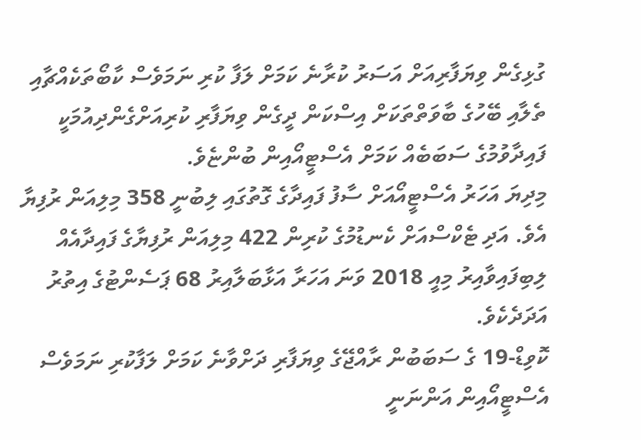ގުޅިގެން ވިޔަފާރިއަށް އަސަރު ކުރާނެ ކަމަށް ލަފާ ކުރި ނަމަވެސް ކާބޯތަކެއްޗާއި ތެލާއި ބޭހުގެ ބާވަތްތަކަށް އިސްކަން ދީގެން ވިޔަފާރި ކުރިއަށްގެންދިއުމަކީ ފައިދާވުމުގެ ސަބަބެއް ކަމަށް އެސްޓީއޯއިން ބުންޏެވެ.
މިދިޔަ އަހަރު އެސްޓީއޯއަށް ސާފު ފައިދާގެ ގޮތުގައި ލިބުނީ 358 މިލިއަން ރުފިޔާ އެވެ. އަދި ޓެކްސްއަށް ކެނޑުމުގެ ކުރިން 422 މިލިއަން ރުފިޔާގެ ފައިދާއެއް ލިބިފައިވާއިރު މިއީ 2018 ވަނަ އަހަރާ އަޅާބަލާއިރު 68 ޕަސެންޓުގެ އިތުރު އަދަދެކެވެ.
ކޮވިޑް-19 ގެ ސަބަބުން ރާއްޖޭގެ ވިޔަފާރި ދަށްވާނެ ކަމަށް ލަފާކުރި ނަމަވެސް އެސްޓީއޯއިން އަންނަނީ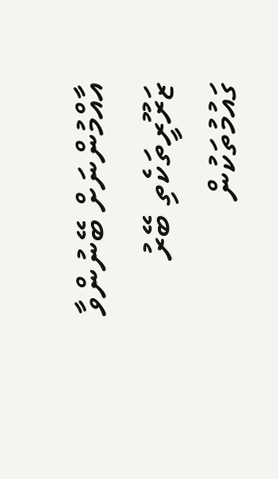އާއްމުންނަށް ބޭނުންވާ ޒަރޫރީތަކެތި ބޭރު ގައުމުތަކުން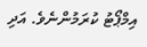އިމްޕޯޓު ކުރަމުންނެވެ. އަދި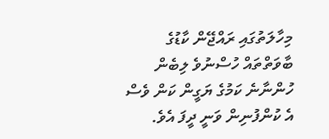މިހާލަތުގައި ރައްޖޭން ކާޑުގެ ބާވަތްތައް ހުސްނުވެ ލިބެން ހުންނާނެ ކަމުގެ ޔަގީން ކަން ވެސް އެ ކުންފުނިން ވަނީ ދީފަ އެވެ.